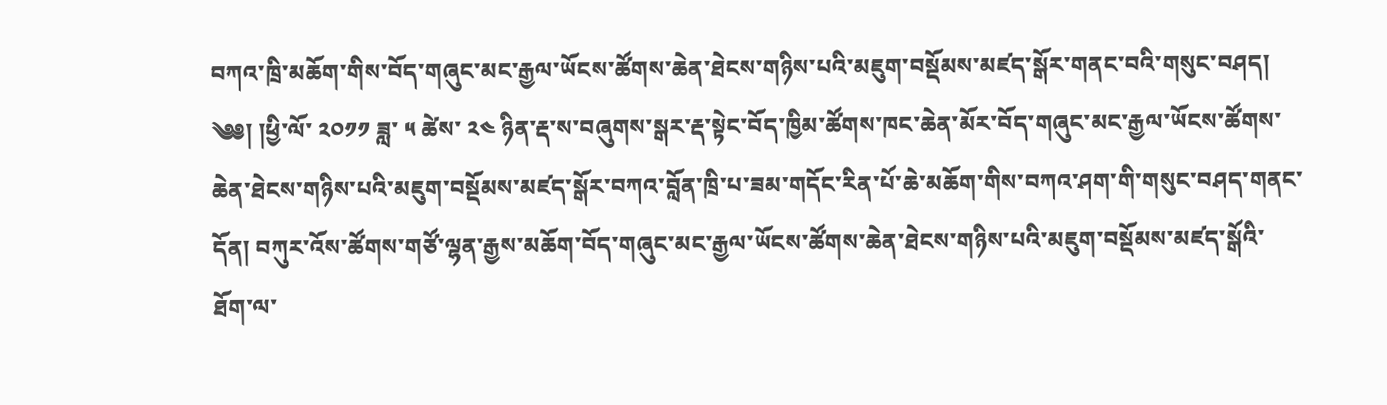བཀའ་ཁྲི་མཆོག་གིས་བོད་གཞུང་མང་རྒྱལ་ཡོངས་ཚོགས་ཆེན་ཐེངས་གཉིས་པའི་མཇུག་བསྡོམས་མཛད་སྒོར་གནང་བའི་གསུང་བཤད།
༄༅། །ཕྱི་ལོ་ ༢༠༡༡ ཟླ་ ༥ ཚེས་ ༢༤ ཉིན་རྡ་ས་བཞུགས་སྒར་རྡ་སྟེང་བོད་ཁྱིམ་ཚོགས་ཁང་ཆེན་མོར་བོད་གཞུང་མང་རྒྱལ་ཡོངས་ཚོགས་ཆེན་ཐེངས་གཉིས་པའི་མཇུག་བསྡོམས་མཛད་སྒོར་བཀའ་བློན་ཁྲི་པ་ཟམ་གདོང་རིན་པོ་ཆེ་མཆོག་གིས་བཀའ་ཤག་གི་གསུང་བཤད་གནང་དོན། བཀུར་འོས་ཚོགས་གཙོ་ལྷན་རྒྱས་མཆོག་བོད་གཞུང་མང་རྒྱལ་ཡོངས་ཚོགས་ཆེན་ཐེངས་གཉིས་པའི་མཇུག་བསྡོམས་མཛད་སྒོའི་ཐོག་ལ་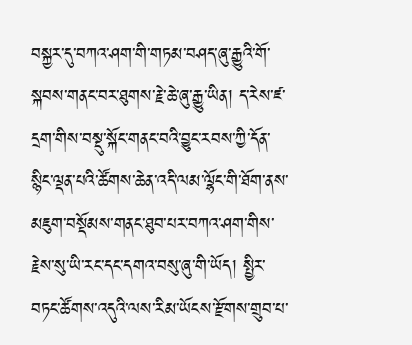བསྐྱར་དུ་བཀའ་ཤག་གི་གཏམ་བཤད་ཞུ་རྒྱུའི་གོ་སྐབས་གནང་བར་ཐུགས་རྗེ་ཆེ་ཞུ་རྒྱུ་ཡིན། ད་རེས་ཛ་དྲག་གིས་བསྡུ་སྐོང་གནང་བའི་བྱུང་རབས་ཀྱི་དོན་སྙིང་ལྡན་པའི་ཚོགས་ཆེན་འདི་ལམ་ལྷོང་གི་ཐོག་ནས་མཇུག་བསྡོམས་གནང་ཐུབ་པར་བཀའ་ཤག་གིས་རྗེས་སུ་ཡི་རང་དང་དགའ་བསུ་ཞུ་གི་ཡོད། སྤྱིར་བཏང་ཚོགས་འདུའི་ལས་རིམ་ཡོངས་རྫོགས་གྲུབ་པ་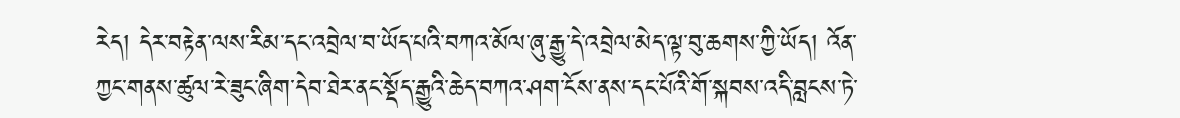རེད། དེར་བརྟེན་ལས་རིམ་དང་འབྲེལ་བ་ཡོད་པའི་བཀའ་མོལ་ཞུ་རྒྱུ་དེ་འབྲེལ་མེད་ལྟ་བུ་ཆགས་ཀྱི་ཡོད། འོན་ཀྱང་གནས་ཚུལ་རེ་ཟུང་ཞིག་དེབ་ཐེར་ནང་སྡོད་རྒྱུའི་ཆེད་བཀའ་ཤག་ངོས་ནས་དང་པོའི་གོ་སྐབས་འདི་བླངས་ཏེ་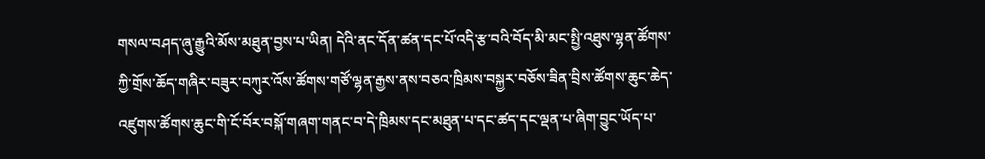གསལ་བཤད་ཞུ་རྒྱུའི་མོས་མཐུན་བྱས་པ་ཡིན། དེའི་ནང་དོན་ཚན་དང་པོ་འདི་རྩ་བའི་བོད་མི་མང་སྤྱི་འཐུས་ལྷན་ཚོགས་ཀྱི་གྲོས་ཆོད་གཞིར་བཟུར་བཀུར་འོས་ཚོགས་གཙོ་ལྷན་རྒྱས་ནས་བཅའ་ཁྲིམས་བསྐྱར་བཅོས་ཟིན་བྲིས་ཚོགས་ཆུང་ཆེད་འཛུགས་ཚོགས་ཆུང་གི་ངོ་བོར་བསྐོ་གཞག་གནང་བ་དེ་ཁྲིམས་དང་མཐུན་པ་དང་ཚད་དང་ལྡན་པ་ཞིག་བྱུང་ཡོད་པ་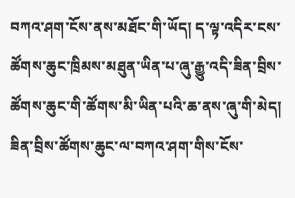བཀའ་ཤག་ངོས་ནས་མཐོང་གི་ཡོད། ད་ལྟ་འདིར་ངས་ཚོགས་ཆུང་ཁྲིམས་མཐུན་ཡིན་པ་ཞུ་རྒྱུ་འདི་ཟིན་བྲིས་ཚོགས་ཆུང་གི་ཚོགས་མི་ཡིན་པའི་ཆ་ནས་ཞུ་གི་མེད། ཟིན་བྲིས་ཚོགས་ཆུང་ལ་བཀའ་ཤག་གིས་ངོས་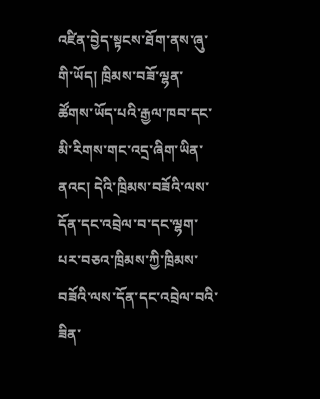འཛིན་བྱེད་སྟངས་ཐོག་ནས་ཞུ་གི་ཡོད། ཁྲིམས་བཟོ་ལྷན་ཚོགས་ཡོད་པའི་རྒྱལ་ཁབ་དང་མི་རིགས་གང་འདྲ་ཞིག་ཡིན་ནའང། དེའི་ཁྲིམས་བཟོའི་ལས་དོན་དང་འབྲེལ་བ་དང་ལྷག་པར་བཅའ་ཁྲིམས་ཀྱི་ཁྲིམས་བཟོའི་ལས་དོན་དང་འབྲེལ་བའི་ཟིན་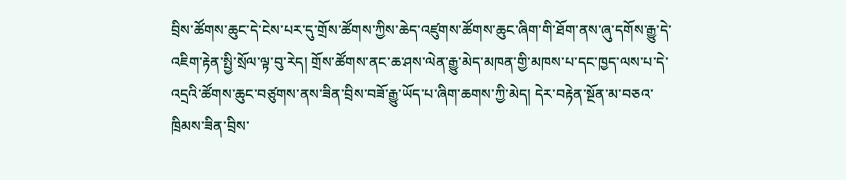བྲིས་ཚོགས་ཆུང་དེ་ངེས་པར་དུ་གྲོས་ཚོགས་ཀྱིས་ཆེད་འཛུགས་ཚོགས་ཆུང་ཞིག་གི་ཐོག་ནས་ཞུ་དགོས་རྒྱུ་དེ་འཇིག་རྟེན་སྤྱི་སྲོལ་ལྟ་བུ་རེད། གྲོས་ཚོགས་ནང་ཆ་ཤས་ལེན་རྒྱུ་མེད་མཁན་གྱི་མཁས་པ་དང་ཁྱད་ལས་པ་དེ་འདྲའི་ཚོགས་ཆུང་བཙུགས་ནས་ཟིན་བྲིས་བཟོ་རྒྱུ་ཡོད་པ་ཞིག་ཆགས་ཀྱི་མེད། དེར་བརྟེན་སྔོན་མ་བཅའ་ཁྲིམས་ཟིན་བྲིས་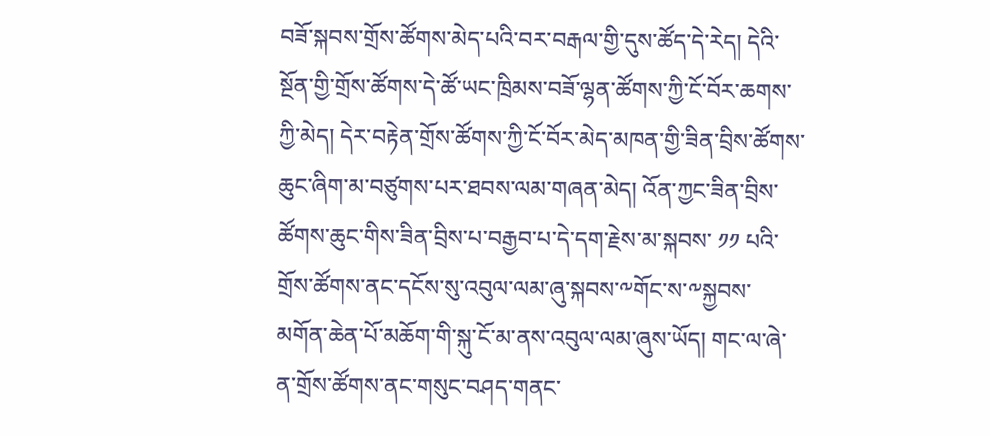བཟོ་སྐབས་གྲོས་ཚོགས་མེད་པའི་བར་བརྒལ་གྱི་དུས་ཚོད་དེ་རེད། དེའི་སྔོན་གྱི་གྲོས་ཚོགས་དེ་ཚོ་ཡང་ཁྲིམས་བཟོ་ལྷན་ཚོགས་ཀྱི་ངོ་བོར་ཆགས་ཀྱི་མེད། དེར་བརྟེན་གྲོས་ཚོགས་ཀྱི་ངོ་བོར་མེད་མཁན་གྱི་ཟིན་བྲིས་ཚོགས་ཆུང་ཞིག་མ་བཙུགས་པར་ཐབས་ལམ་གཞན་མེད། འོན་ཀྱང་ཟིན་བྲིས་ཚོགས་ཆུང་གིས་ཟིན་བྲིས་པ་བརྒྱབ་པ་དེ་དག་རྗེས་མ་སྐབས་ ༡༡ པའི་གྲོས་ཚོགས་ནང་དངོས་སུ་འབུལ་ལམ་ཞུ་སྐབས་༸གོང་ས་༸སྐྱབས་མགོན་ཆེན་པོ་མཆོག་གི་སྐུ་ངོ་མ་ནས་འབུལ་ལམ་ཞུས་ཡོད། གང་ལ་ཞེ་ན་གྲོས་ཚོགས་ནང་གསུང་བཤད་གནང་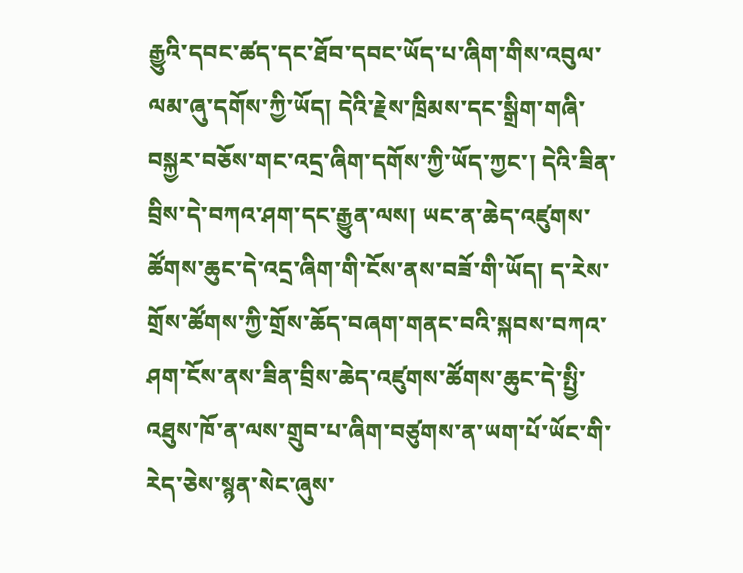རྒྱུའི་དབང་ཚད་དང་ཐོབ་དབང་ཡོད་པ་ཞིག་གིས་འབུལ་ལམ་ཞུ་དགོས་ཀྱི་ཡོད། དེའི་རྗེས་ཁྲིམས་དང་སྒྲིག་གཞི་བསྐྱར་བཅོས་གང་འདྲ་ཞིག་དགོས་ཀྱི་ཡོད་ཀྱང་། དེའི་ཟིན་བྲིས་དེ་བཀའ་ཤག་དང་རྒྱུན་ལས། ཡང་ན་ཆེད་འཛུགས་ཚོགས་ཆུང་དེ་འདྲ་ཞིག་གི་ངོས་ནས་བཟོ་གི་ཡོད། ད་རེས་གྲོས་ཚོགས་ཀྱི་གྲོས་ཆོད་བཞག་གནང་བའི་སྐབས་བཀའ་ཤག་ངོས་ནས་ཟིན་བྲིས་ཆེད་འཛུགས་ཚོགས་ཆུང་དེ་སྤྱི་འཐུས་ཁོ་ན་ལས་གྲུབ་པ་ཞིག་བཙུགས་ན་ཡག་པོ་ཡོང་གི་རེད་ཅེས་སྙན་སེང་ཞུས་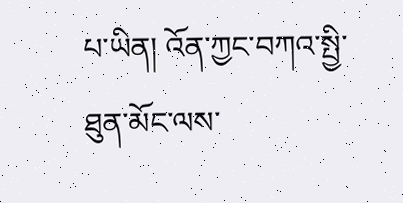པ་ཡིན། འོན་ཀྱང་བཀའ་སྤྱི་ཐུན་མོང་ལས་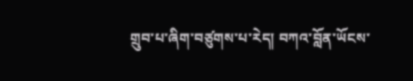གྲུབ་པ་ཞིག་བཙུགས་པ་རེད། བཀའ་བློན་ཡོངས་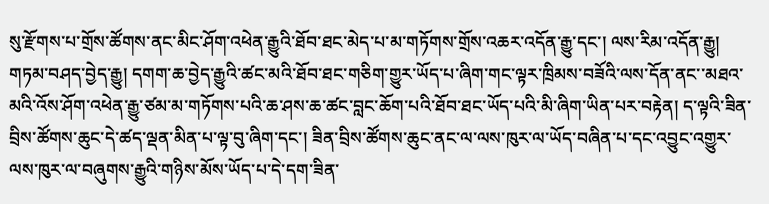སུ་རྫོགས་པ་གྲོས་ཚོགས་ནང་མིང་ཤོག་འཕེན་རྒྱུའི་ཐོབ་ཐང་མེད་པ་མ་གཏོགས་གྲོས་འཆར་འདོན་རྒྱུ་དང་། ལས་རིམ་འདོན་རྒྱུ། གཏམ་བཤད་བྱེད་རྒྱུ། དགག་ཆ་བྱེད་རྒྱུའི་ཚང་མའི་ཐོབ་ཐང་གཅིག་གྱུར་ཡོད་པ་ཞིག་གང་ལྟར་ཁྲིམས་བཟོའི་ལས་དོན་ནང་་མཐའ་མའི་འོས་ཤོག་འཕེན་རྒྱུ་ཙམ་མ་གཏོགས་པའི་ཆ་ཤས་ཆ་ཚང་བླང་ཆོག་པའི་ཐོབ་ཐང་ཡོད་པའི་མི་ཞིག་ཡིན་པར་བརྟེན། ད་ལྟའི་ཟིན་བྲིས་ཚོགས་ཆུང་དེ་ཚད་ལྡན་མིན་པ་ལྟ་བུ་ཞིག་དང་། ཟིན་བྲིས་ཚོགས་ཆུང་ནང་ལ་ལས་ཁུར་ལ་ཡོད་བཞིན་པ་དང་འབྱུང་འགྱུར་ལས་ཁུར་ལ་བཞུགས་རྒྱུའི་གཉིས་མོས་ཡོད་པ་དེ་དག་ཟིན་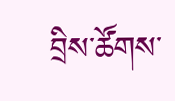བྲིས་ཚོགས་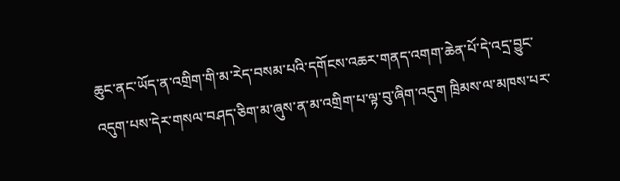ཆུང་ནང་ཡོད་ན་འགྲིག་གི་མ་རེད་བསམ་པའི་དགོངས་འཆར་གནད་འགག་ཆེན་པོ་དེ་འདྲ་བྱུང་འདུག་པས་དེར་གསལ་བཤད་ཅིག་མ་ཞུས་ན་མ་འགྲིག་པ་ལྟ་བུ་ཞིག་འདུག ཁྲིམས་ལ་མཁས་པར་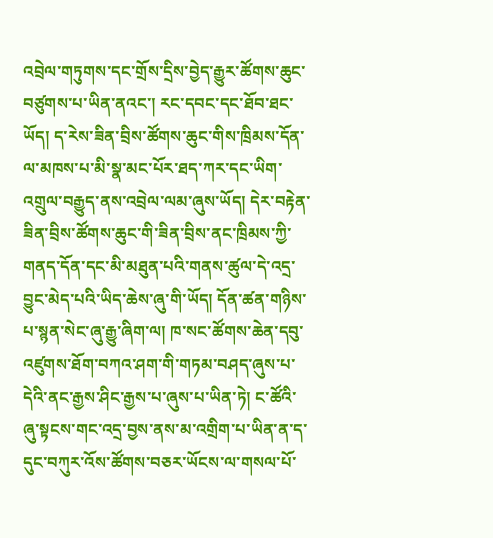འབྲེལ་གཏུགས་དང་གྲོས་དྲིས་བྱེད་རྒྱུར་ཚོགས་ཆུང་བཙུགས་པ་ཡིན་ནའང་། རང་དབང་དང་ཐོབ་ཐང་ཡོད། ད་རེས་ཟིན་བྲིས་ཚོགས་ཆུང་གིས་ཁྲིམས་དོན་ལ་མཁས་པ་མི་སྣ་མང་པོར་ཐད་ཀར་དང་ཡིག་འགྲུལ་བརྒྱུད་ནས་འབྲེལ་ལམ་ཞུས་ཡོད། དེར་བརྟེན་ཟིན་བྲིས་ཚོགས་ཆུང་གི་ཟིན་བྲིས་ནང་ཁྲིམས་ཀྱི་གནད་དོན་དང་མི་མཐུན་པའི་གནས་ཚུལ་དེ་འདྲ་བྱུང་མེད་པའི་ཡིད་ཆེས་ཞུ་གི་ཡོད། དོན་ཚན་གཉིས་པ་སྙན་སེང་ཞུ་རྒྱུ་ཞིག་ལ། ཁ་སང་ཚོགས་ཆེན་དབུ་འཛུགས་ཐོག་བཀའ་ཤག་གི་གཏམ་བཤད་ཞུས་པ་དེའི་ནང་རྒྱས་ཤིང་རྒྱས་པ་ཞུས་པ་ཡིན་ཏེ། ང་ཚོའི་ཞུ་སྟངས་གང་འདྲ་བྱས་ནས་མ་འགྲིག་པ་ཡིན་ན་ད་དུང་བཀུར་འོས་ཚོགས་བཅར་ཡོངས་ལ་གསལ་པོ་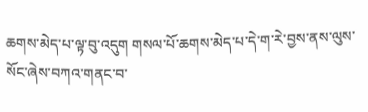ཆགས་མེད་པ་ལྟ་བུ་འདུག གསལ་པོ་ཆགས་མེད་པ་དེ་ག་རེ་བྱས་ནས་ལུས་སོང་ཞེས་བཀའ་གནང་བ་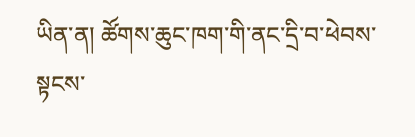ཡིན་ན། ཚོགས་ཆུང་ཁག་གི་ནང་དྲི་བ་ཕེབས་སྟངས་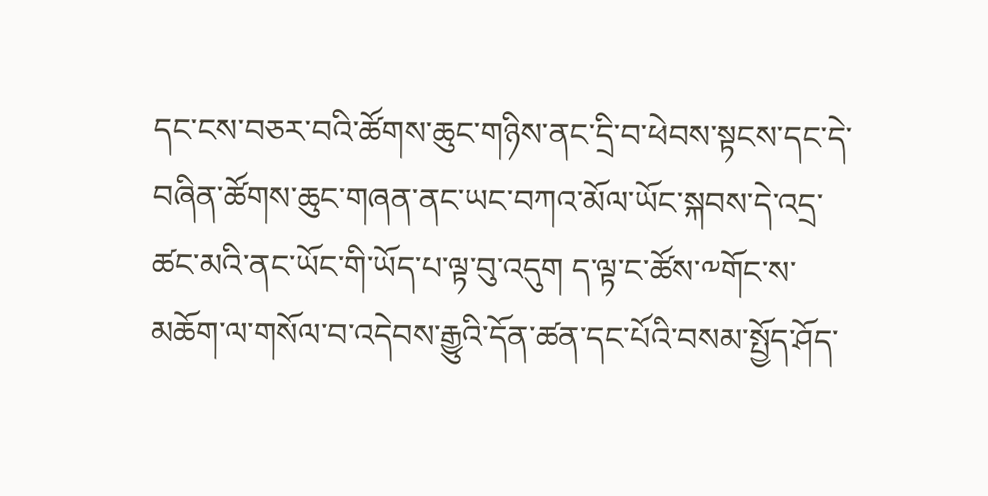དང་ངས་བཅར་བའི་ཚོགས་ཆུང་གཉིས་ནང་དྲི་བ་ཕེབས་སྟངས་དང་དེ་བཞིན་ཚོགས་ཆུང་གཞན་ནང་ཡང་བཀའ་མོལ་ཡོང་སྐབས་དེ་འདྲ་ཚང་མའི་ནང་ཡོང་གི་ཡོད་པ་ལྟ་བུ་འདུག ད་ལྟ་ང་ཚོས་༸གོང་ས་མཆོག་ལ་གསོལ་བ་འདེབས་རྒྱུའི་དོན་ཚན་དང་པོའི་བསམ་སྤྱོད་ཤོད་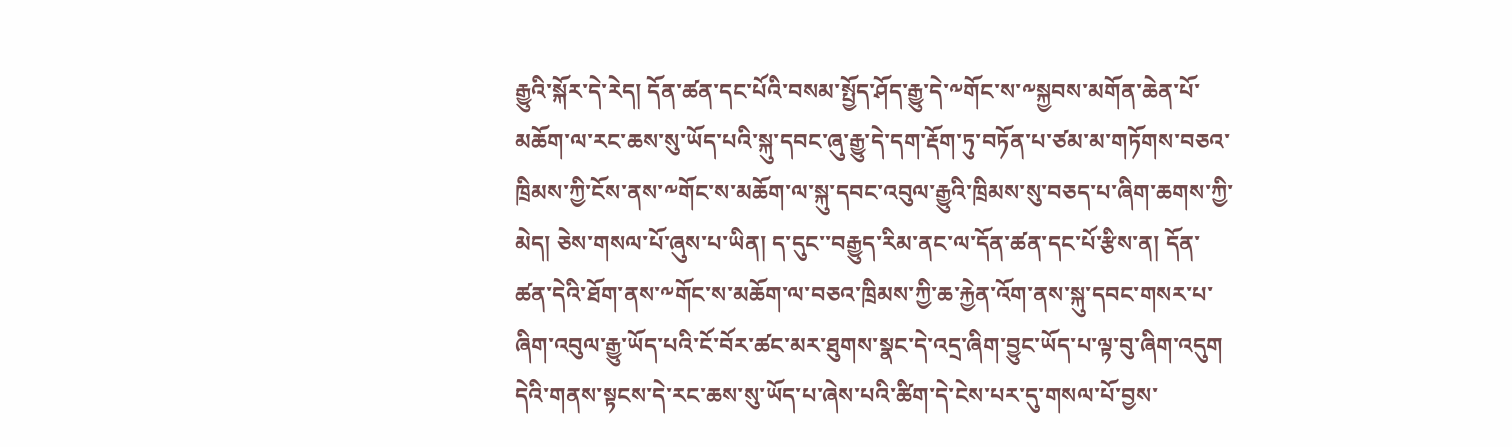རྒྱུའི་སྐོར་དེ་རེད། དོན་ཚན་དང་པོའི་བསམ་སྤྱོད་ཤོད་རྒྱུ་དེ་༸གོང་ས་༸སྐྱབས་མགོན་ཆེན་པོ་མཆོག་ལ་རང་ཆས་སུ་ཡོད་པའི་སྐུ་དབང་ཞུ་རྒྱུ་དེ་དག་རྡོག་ཏུ་བཏོན་པ་ཙམ་མ་གཏོགས་བཅའ་ཁྲིམས་ཀྱི་ངོས་ནས་༸གོང་ས་མཆོག་ལ་སྐུ་དབང་འབུལ་རྒྱུའི་ཁྲིམས་སུ་བཅད་པ་ཞིག་ཆགས་ཀྱི་མེད། ཅེས་གསལ་པོ་ཞུས་པ་ཡིན། ད་དུང་་བརྒྱུད་རིམ་ནང་ལ་དོན་ཚན་དང་པོ་རྩིས་ན། དོན་ཚན་དེའི་ཐོག་ནས་༸གོང་ས་མཆོག་ལ་བཅའ་ཁྲིམས་ཀྱི་ཆ་རྐྱེན་འོག་ནས་སྐུ་དབང་གསར་པ་ཞིག་འབུལ་རྒྱུ་ཡོད་པའི་ངོ་བོར་ཚང་མར་ཐུགས་སྣང་དེ་འདྲ་ཞིག་བྱུང་ཡོད་པ་ལྟ་བུ་ཞིག་འདུག དེའི་གནས་སྟངས་དེ་རང་ཆས་སུ་ཡོད་པ་ཞེས་པའི་ཚིག་དེ་ངེས་པར་དུ་གསལ་པོ་བྱས་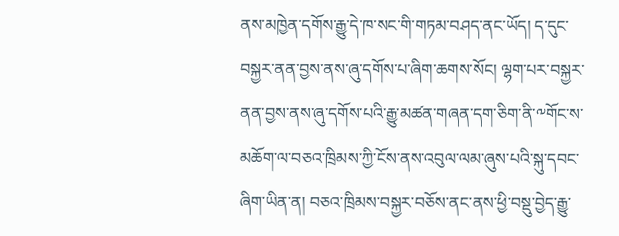ནས་མཁྱེན་དགོས་རྒྱུ་དེ་ཁ་སང་གི་གཏམ་བཤད་ནང་ཡོད། ད་དུང་བསྐྱར་ནན་བྱས་ནས་ཞུ་དགོས་པ་ཞིག་ཆགས་སོང། ལྷག་པར་བསྐྱར་ནན་བྱས་ནས་ཞུ་དགོས་པའི་རྒྱུ་མཚན་གཞན་དག་ཅིག་ནི་༸གོང་ས་མཆོག་ལ་བཅའ་ཁྲིམས་ཀྱི་ངོས་ནས་འབུལ་ལམ་ཞུས་པའི་སྐུ་དབང་ཞིག་ཡིན་ན། བཅའ་ཁྲིམས་བསྐྱར་བཅོས་ནང་ནས་ཕྱི་བསྡུ་བྱེད་རྒྱུ་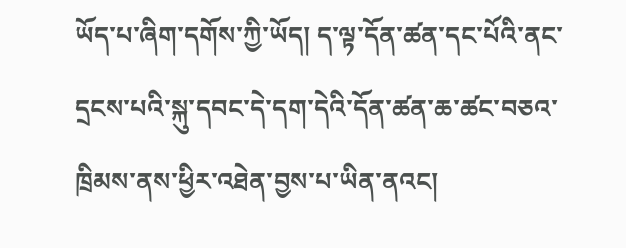ཡོད་པ་ཞིག་དགོས་ཀྱི་ཡོད། ད་ལྟ་དོན་ཚན་དང་པོའི་ནང་དྲངས་པའི་སྐུ་དབང་དེ་དག་དེའི་དོན་ཚན་ཆ་ཚང་བཅའ་ཁྲིམས་ནས་ཕྱིར་འཐེན་བྱས་པ་ཡིན་ནའང།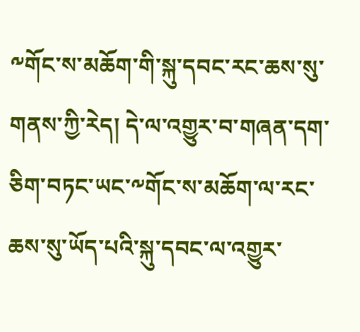༸གོང་ས་མཆོག་གི་སྐུ་དབང་རང་ཆས་སུ་གནས་ཀྱི་རེད། དེ་ལ་འགྱུར་བ་གཞན་དག་ཅིག་བཏང་ཡང་༸གོང་ས་མཆོག་ལ་རང་ཆས་སུ་ཡོད་པའི་སྐུ་དབང་ལ་འགྱུར་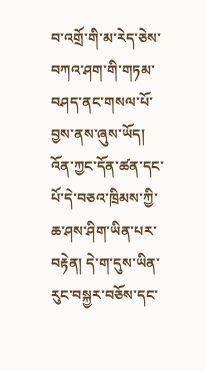བ་འགྲོ་གི་མ་རེད་ཅེས་བཀའ་ཤག་གི་གཏམ་བཤད་ནང་གསལ་པོ་བྱས་ནས་ཞུས་ཡོད། འོན་ཀྱང་དོན་ཚན་དང་པོ་དེ་བཅའ་ཁྲིམས་ཀྱི་ཆ་ཤས་ཤིག་ཡིན་པར་བརྟེན། དེ་ག་དུས་ཡིན་རུང་བསྐྱར་བཅོས་དང་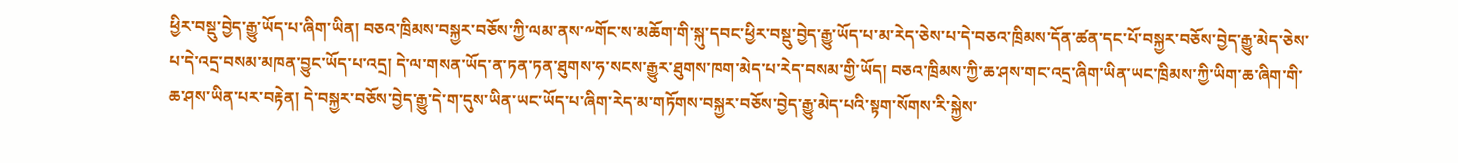ཕྱིར་བསྡུ་བྱེད་རྒྱུ་ཡོད་པ་ཞིག་ཡིན། བཅའ་ཁྲིམས་བསྐྱར་བཅོས་ཀྱི་ལམ་ནས་༸གོང་ས་མཆོག་གི་སྐུ་དབང་ཕྱིར་བསྡུ་བྱེད་རྒྱུ་ཡོད་པ་མ་རེད་ཅེས་པ་དེ་བཅའ་ཁྲིམས་དོན་ཚན་དང་པོ་བསྐྱར་བཅོས་བྱེད་རྒྱུ་མེད་ཅེས་པ་དེ་འདྲ་བསམ་མཁན་བྱུང་ཡོད་པ་འདྲ། དེ་ལ་གསན་ཡོད་ན་ཏན་ཏན་ཐུགས་ཧ་སངས་རྒྱུར་ཐུགས་ཁག་མེད་པ་རེད་བསམ་གྱི་ཡོད། བཅའ་ཁྲིམས་ཀྱི་ཆ་ཤས་གང་འདྲ་ཞིག་ཡིན་ཡང་ཁྲིམས་ཀྱི་ཡིག་ཆ་ཞིག་གི་ཆ་ཤས་ཡིན་པར་བརྟེན། དེ་བསྐྱར་བཅོས་བྱེད་རྒྱུ་དེ་ག་དུས་ཡིན་ཡང་ཡོད་པ་ཞིག་རེད་མ་གཏོགས་བསྐྱར་བཅོས་བྱེད་རྒྱུ་མེད་པའི་སྟག་སོགས་རི་སྐྱེས་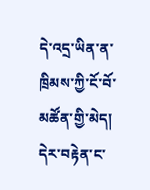དེ་འདྲ་ཡིན་ན་ཁྲིམས་ཀྱི་ངོ་བོ་མཚོན་གྱི་མེད། དེར་བརྟེན་ང་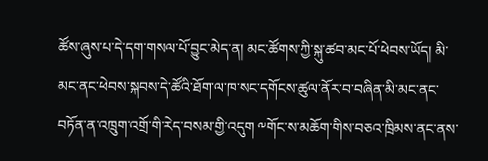ཚོས་ཞུས་པ་དེ་དག་གསལ་པོ་བྱུང་མེད་ན། མང་ཚོགས་ཀྱི་སྐུ་ཚབ་མང་པོ་ཕེབས་ཡོད། མི་མང་ནང་ཕེབས་སྐབས་དེ་ཚོའི་ཐོག་ལ་ཁ་སང་དགོངས་ཚུལ་ནོར་བ་བཞིན་མི་མང་ནང་བཏོན་ན་འཁྲུག་འགྲོ་གི་རེད་བསམ་གྱི་འདུག ༸གོང་ས་མཆོག་གིས་བཅའ་ཁྲིམས་ནང་ནས་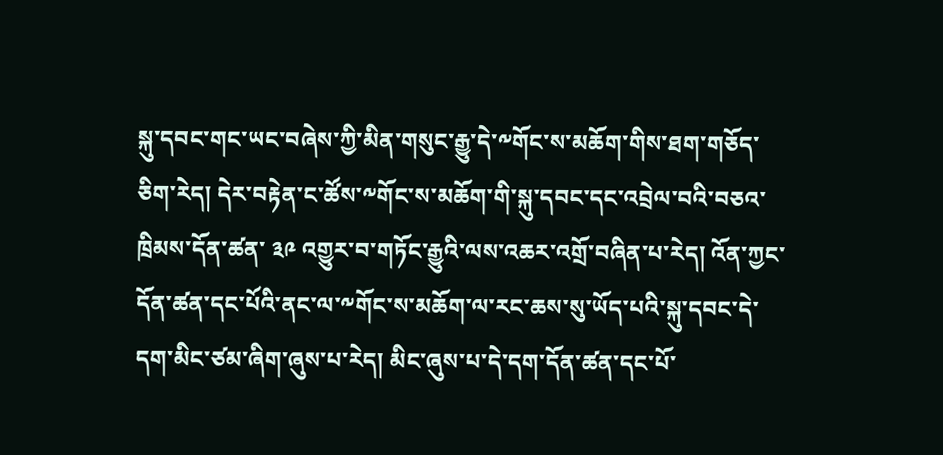སྐུ་དབང་གང་ཡང་བཞེས་ཀྱི་མིན་གསུང་རྒྱུ་དེ་༸གོང་ས་མཆོག་གིས་ཐག་གཅོད་ཅིག་རེད། དེར་བརྟེན་ང་ཚོས་༸གོང་ས་མཆོག་གི་སྐུ་དབང་དང་འབྲེལ་བའི་བཅའ་ཁྲིམས་དོན་ཚན་ ༣༩ འགྱུར་བ་གཏོང་རྒྱུའི་ལས་འཆར་འགྲོ་བཞིན་པ་རེད། འོན་ཀྱང་དོན་ཚན་དང་པོའི་ནང་ལ་༸གོང་ས་མཆོག་ལ་རང་ཆས་སུ་ཡོད་པའི་སྐུ་དབང་དེ་དག་མིང་ཙམ་ཞིག་ཞུས་པ་རེད། མིང་ཞུས་པ་དེ་དག་དོན་ཚན་དང་པོ་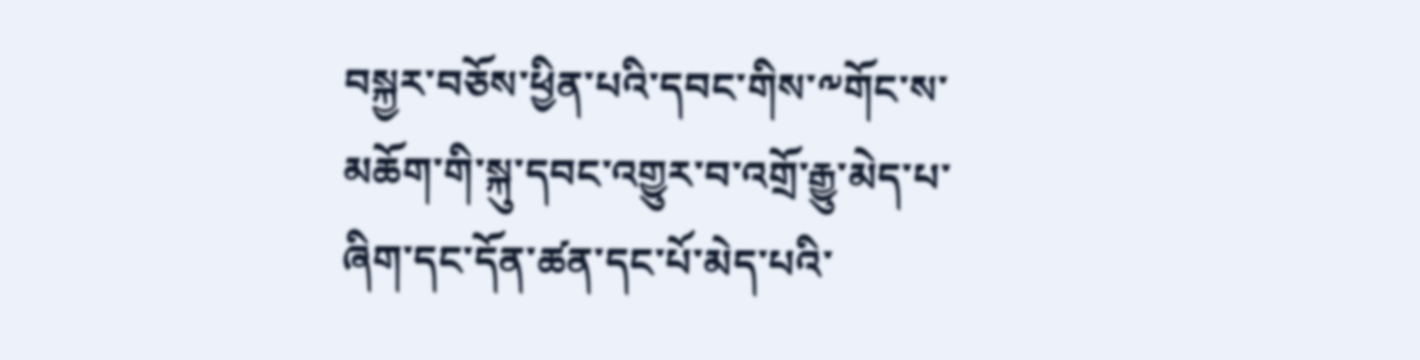བསྐྱར་བཅོས་ཕྱིན་པའི་དབང་གིས་༸གོང་ས་མཆོག་གི་སྐུ་དབང་འགྱུར་བ་འགྲོ་རྒྱུ་མེད་པ་ཞིག་དང་དོན་ཚན་དང་པོ་མེད་པའི་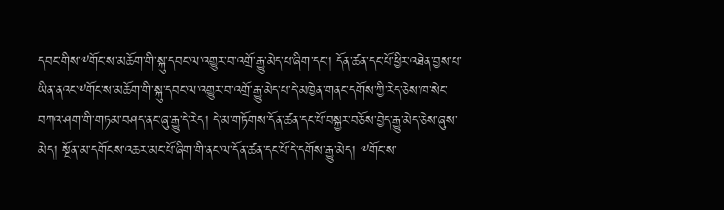དབང་གིས་༸གོང་ས་མཆོག་གི་སྐུ་དབང་ལ་འགྱུར་བ་འགྲོ་རྒྱུ་མེད་པ་ཞིག་དང་། དོན་ཚན་དང་པོ་ཕྱིར་འཐེན་བྱས་པ་ཡིན་ནའང་༸གོང་ས་མཆོག་གི་སྐུ་དབང་ལ་འགྱུར་བ་འགྲོ་རྒྱུ་མེད་པ་དེ་མཁྱེན་གནང་དགོས་ཀྱི་རེད་ཅེས་ཁ་སེང་བཀའ་ཤག་གི་གཏམ་བཤད་ནང་ཞུ་རྒྱུ་དེ་རེད། དེ་མ་གཏོགས་དོན་ཚན་དང་པོ་བསྐྱར་བཅོས་བྱེད་རྒྱུ་མེད་ཅེས་ཞུས་མེད། སྔོན་མ་དགོངས་འཆར་མང་པོ་ཞིག་གི་ནང་ལ་དོན་ཚན་དང་པོ་དེ་དགོས་རྒྱུ་མེད། ༸གོང་ས་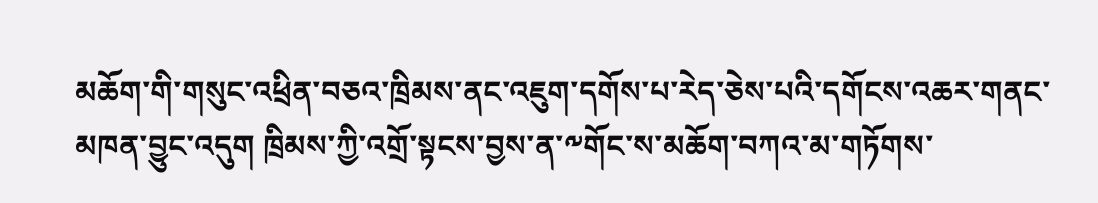མཆོག་གི་གསུང་འཕྲིན་བཅའ་ཁྲིམས་ནང་འཇུག་དགོས་པ་རེད་ཅེས་པའི་དགོངས་འཆར་གནང་མཁན་བྱུང་འདུག ཁྲིམས་ཀྱི་འགྲོ་སྟངས་བྱས་ན་༸གོང་ས་མཆོག་བཀའ་མ་གཏོགས་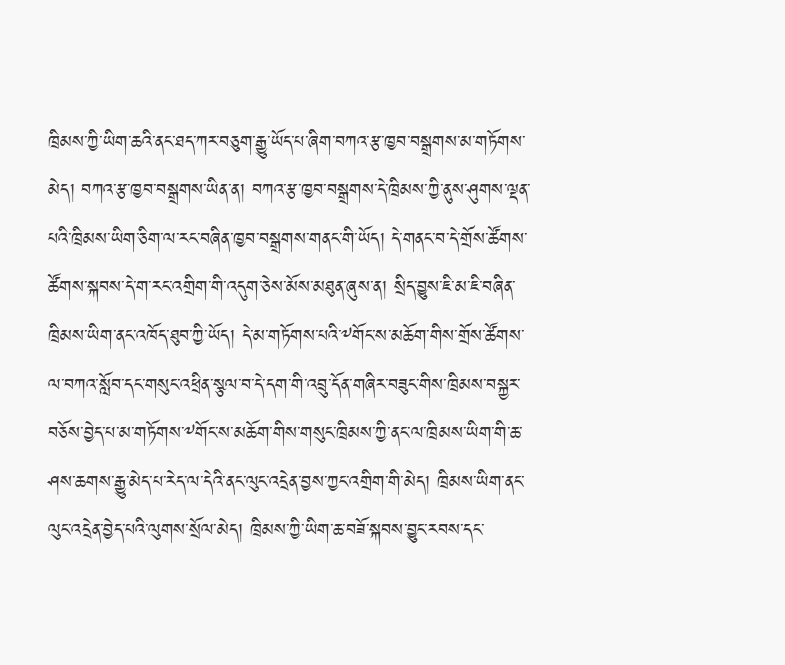ཁྲིམས་ཀྱི་ཡིག་ཆའི་ནང་ཐད་ཀར་བཅུག་རྒྱུ་ཡོད་པ་ཞིག་བཀའ་རྩ་ཁྱབ་བསྒྲགས་མ་གཏོགས་མེད། བཀའ་རྩ་ཁྱབ་བསྒྲགས་ཡིན་ན། བཀའ་རྩ་ཁྱབ་བསྒྲགས་དེ་ཁྲིམས་ཀྱི་ནུས་ཤུགས་ལྡན་པའི་ཁྲིམས་ཡིག་ཅིག་ལ་རང་བཞིན་ཁྱབ་བསྒྲགས་གནང་གི་ཡོད། དེ་གནང་བ་དེ་གྲོས་ཚོགས་ཚོགས་སྐབས་དེ་ག་རང་འགྲིག་གི་འདུག་ཅེས་མོས་མཐུན་ཞུས་ན། སྲིད་བྱུས་ཇི་མ་ཇི་བཞིན་ཁྲིམས་ཡིག་ནང་འཁོད་ཐུབ་ཀྱི་ཡོད། དེ་མ་གཏོགས་པའི་༸གོང་ས་མཆོག་གིས་གྲོས་ཚོགས་ལ་བཀའ་སློབ་དང་གསུང་འཕྲིན་སྩལ་བ་དེ་དག་གི་འབྲུ་དོན་གཞིར་བཟུང་གིས་ཁྲིམས་བསྐྱར་བཅོས་བྱེད་པ་མ་གཏོགས་༸གོང་ས་མཆོག་གིས་གསུང་ཁྲིམས་ཀྱི་ནང་ལ་ཁྲིམས་ཡིག་གི་ཆ་ཤས་ཆགས་རྒྱུ་མེད་པ་རེད་ལ་དེའི་ནང་ལུང་འདྲེན་བྱས་ཀྱང་འགྲིག་གི་མེད། ཁྲིམས་ཡིག་ནང་ལུང་འདྲེན་བྱེད་པའི་ལུགས་སྲོལ་མེད། ཁྲིམས་ཀྱི་ཡིག་ཆ་བཟོ་སྐབས་བྱུང་རབས་དང་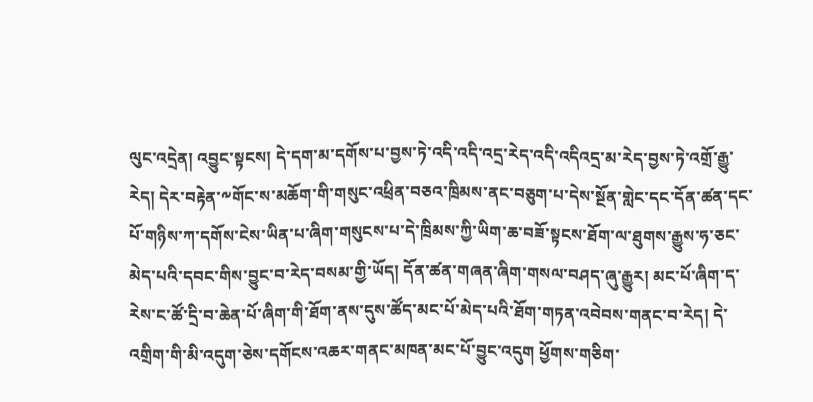ལུང་འདྲེན། འབྱུང་སྟངས། དེ་དག་མ་དགོས་པ་བྱས་ཏེ་འདི་འདི་འདྲ་རེད་འདི་འདིའདྲ་མ་རེད་བྱས་ཏེ་འགྲོ་རྒྱུ་རེད། དེར་བརྟེན་༸གོང་ས་མཆོག་གི་གསུང་འཕྲིན་བཅའ་ཁྲིམས་ནང་བཅུག་པ་དེས་སྔོན་གླེང་དང་དོན་ཚན་དང་པོ་གཉིས་ཀ་དགོས་ངེས་ཡིན་པ་ཞིག་གསུངས་པ་དེ་ཁྲིམས་ཀྱི་ཡིག་ཆ་བཟོ་སྟངས་ཐོག་ལ་ཐུགས་རྒྱུས་ཧ་ཅང་མེད་པའི་དབང་གིས་བྱུང་བ་རེད་བསམ་གྱི་ཡོད། དོན་ཚན་གཞན་ཞིག་གསལ་བཤད་ཞུ་རྒྱུར། མང་པོ་ཞིག་ད་རེས་ང་ཚོ་དྲི་བ་ཆེན་པོ་ཞིག་གི་ཐོག་ནས་དུས་ཚོད་མང་པོ་མེད་པའི་ཐོག་གཏན་འབེབས་གནང་བ་རེད། དེ་འགྲིག་གི་མི་འདུག་ཅེས་དགོངས་འཆར་གནང་མཁན་མང་པོ་བྱུང་འདུག ཕྱོགས་གཅིག་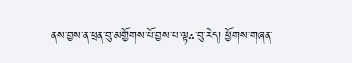ནས་བྱས་ན་ཕྲན་བུ་མགྱོགས་པོ་བྱས་པ་ལྟ༜་བུ་རེད། ཕྱོགས་གཞན་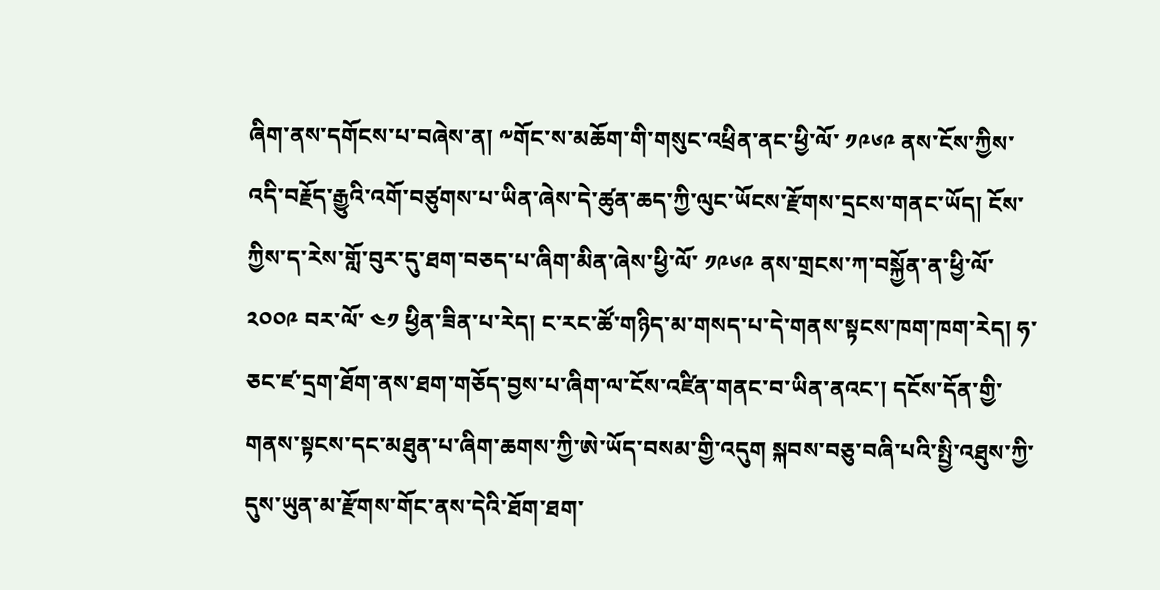ཞིག་ནས་དགོངས་པ་བཞེས་ན། ༸གོང་ས་མཆོག་གི་གསུང་འཕྲིན་ནང་ཕྱི་ལོ་ ༡༩༦༩ ནས་ངོས་ཀྱིས་འདི་བརྗོད་རྒྱུའི་འགོ་བཙུགས་པ་ཡིན་ཞེས་དེ་ཚུན་ཆད་ཀྱི་ལུང་ཡོངས་རྫོགས་དྲངས་གནང་ཡོད། ངོས་ཀྱིས་ད་རེས་གློ་བུར་དུ་ཐག་བཅད་པ་ཞིག་མིན་ཞེས་ཕྱི་ལོ་ ༡༩༦༩ ནས་གྲངས་ཀ་བསྐྱོན་ན་ཕྱི་ལོ་ ༢༠༠༩ བར་ལོ་ ༤༡ ཕྱིན་ཟིན་པ་རེད། ང་རང་ཚོ་གཉིད་མ་གསད་པ་དེ་གནས་སྟངས་ཁག་ཁག་རེད། ཧ་ཅང་ཛ་དྲག་ཐོག་ནས་ཐག་གཅོད་བྱས་པ་ཞིག་ལ་ངོས་འཛིན་གནང་བ་ཡིན་ནའང་། དངོས་དོན་གྱི་གནས་སྟངས་དང་མཐུན་པ་ཞིག་ཆགས་ཀྱི་ཨེ་ཡོད་བསམ་གྱི་འདུག སྐབས་བཅུ་བཞི་པའི་སྤྱི་འཐུས་ཀྱི་དུས་ཡུན་མ་རྫོགས་གོང་ནས་དེའི་ཐོག་ཐག་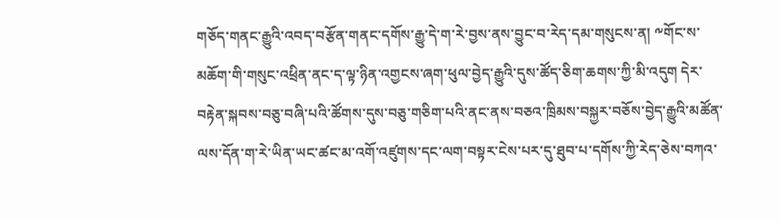གཅོད་གནང་རྒྱུའི་འབད་བརྩོན་གནང་དགོས་རྒྱུ་དེ་ག་རེ་བྱས་ནས་བྱུང་བ་རེད་དམ་གསུངས་ན། ༸གོང་ས་མཆོག་གི་གསུང་འཕྲིན་ནང་ད་ལྟ་ཉིན་འགྱངས་ཞག་ཕུལ་བྱེད་རྒྱུའི་དུས་ཚོད་ཅིག་ཆགས་ཀྱི་མི་འདུག དེར་བརྟེན་སྐབས་བཅུ་བཞི་པའི་ཚོགས་དུས་བཅུ་གཅིག་པའི་ནང་ནས་བཅའ་ཁྲིམས་བསྐྱར་བཅོས་བྱེད་རྒྱུའི་མཚོན་ལས་དོན་ག་རེ་ཡིན་ཡང་ཚང་མ་འགོ་འཛུགས་དང་ལག་བསྟར་ངེས་པར་དུ་ཐུབ་པ་དགོས་ཀྱི་རེད་ཅེས་བཀའ་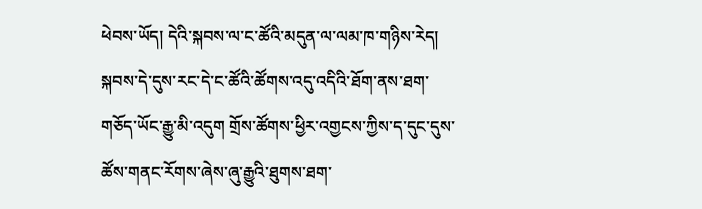ཕེབས་ཡོད། དེའི་སྐབས་ལ་ང་ཚོའི་མདུན་ལ་ལམ་ཁ་གཉིས་རེད། སྐབས་དེ་དུས་རང་དེ་ང་ཚོའི་ཚོགས་འདུ་འདིའི་ཐོག་ནས་ཐག་གཅོད་ཡོང་རྒྱུ་མི་འདུག གྲོས་ཚོགས་ཕྱིར་འགྱངས་ཀྱིས་ད་དུང་དུས་ཚོས་གནང་རོགས་ཞེས་ཞུ་རྒྱུའི་ཐུགས་ཐག་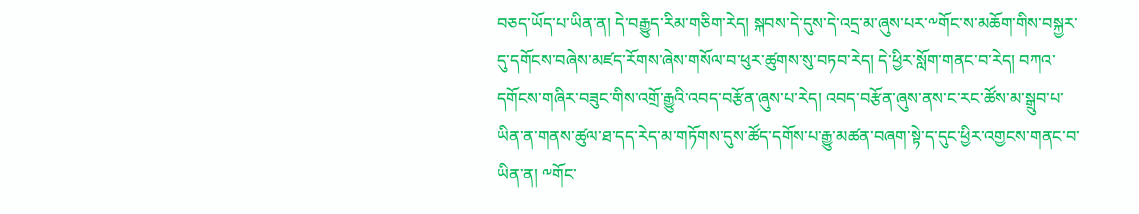བཅད་ཡོད་པ་ཡིན་ན། དེ་བརྒྱུད་རིམ་གཅིག་རེད། སྐབས་དེ་དུས་དེ་འདྲ་མ་ཞུས་པར་༸གོང་ས་མཆོག་གིས་བསྐྱར་དུ་དགོངས་བཞེས་མཛད་རོགས་ཞེས་གསོལ་བ་ཕུར་ཚུགས་སུ་བཏབ་རེད། དེ་ཕྱིར་སློག་གནང་བ་རེད། བཀའ་དགོངས་གཞིར་བཟུང་གིས་འགྲོ་རྒྱུའི་འབད་བརྩོན་ཞུས་པ་རེད། འབད་བརྩོན་ཞུས་ནས་ང་རང་ཚོས་མ་སྒྲུབ་པ་ཡིན་ན་གནས་ཚུལ་ཐ་དད་རེད་མ་གཏོགས་དུས་ཚོད་དགོས་པ་རྒྱུ་མཚན་བཞག་སྟེ་ད་དུང་ཕྱིར་འགྱངས་གནང་བ་ཡིན་ན། ༸གོང་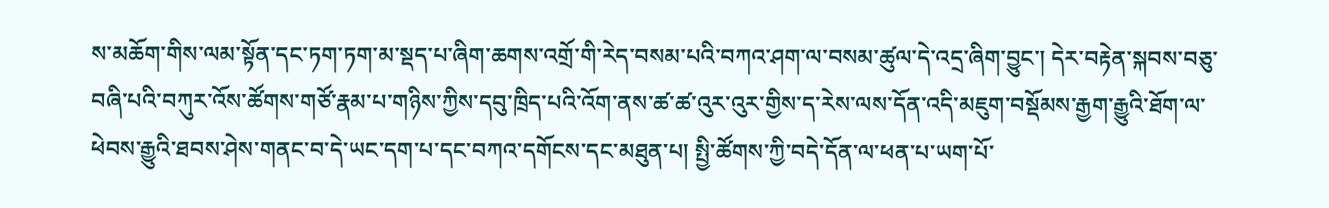ས་མཆོག་གིས་ལམ་སྟོན་དང་ཏག་ཏག་མ་སྡད་པ་ཞིག་ཆགས་འགྲོ་གི་རེད་བསམ་པའི་བཀའ་ཤག་ལ་བསམ་ཚུལ་དེ་འདྲ་ཞིག་བྱུང་། དེར་བརྟེན་སྐབས་བཅུ་བཞི་པའི་བཀུར་འོས་ཚོགས་གཙོ་རྣམ་པ་གཉིས་ཀྱིས་དབུ་ཁྲིད་པའི་འོག་ནས་ཚ་ཚ་འུར་འུར་གྱིས་ད་རེས་ལས་དོན་འདི་མཇུག་བསྡོམས་རྒྱག་རྒྱུའི་ཐོག་ལ་ཕེབས་རྒྱུའི་ཐབས་ཤེས་གནང་བ་དེ་ཡང་དག་པ་དང་བཀའ་དགོངས་དང་མཐུན་པ། སྤྱི་ཚོགས་ཀྱི་བདེ་དོན་ལ་ཕན་པ་ཡག་པོ་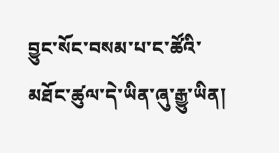བྱུང་སོང་བསམ་པ་ང་ཚོའི་མཐོང་ཚུལ་དེ་ཡིན་ཞུ་རྒྱུ་ཡིན།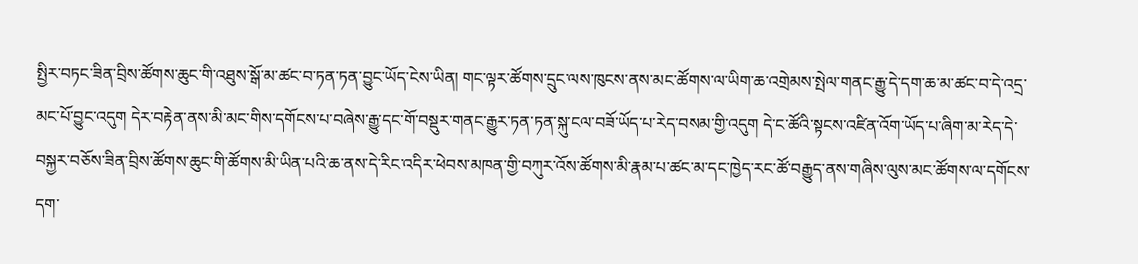སྤྱིར་བཏང་ཟིན་བྲིས་ཚོགས་ཆུང་གི་འཐུས་སྒོ་མ་ཚང་བ་ཏན་ཏན་བྱུང་ཡོད་ངེས་ཡིན། གང་ལྟར་ཚོགས་དྲུང་ལས་ཁུངས་ནས་མང་ཚོགས་ལ་ཡིག་ཆ་འགྲེམས་སྤེལ་གནང་རྒྱུ་དེ་དག་ཆ་མ་ཚང་བ་དེ་འདྲ་མང་པོ་བྱུང་འདུག དེར་བརྟེན་ནས་མི་མང་གིས་དགོངས་པ་བཞེས་རྒྱུ་དང་གོ་བསྡུར་གནང་རྒྱུར་ཏན་ཏན་སྐུ་ངལ་བཟོ་ཡོད་པ་རེད་བསམ་གྱི་འདུག དེ་ང་ཚོའི་སྟངས་འཛིན་འོག་ཡོད་པ་ཞིག་མ་རེད་དེ་བསྐྱར་བཅོས་ཟིན་བྲིས་ཚོགས་ཆུང་གི་ཚོགས་མི་ཡིན་པའི་ཆ་ནས་དེ་རིང་འདིར་ཕེབས་མཁན་གྱི་བཀུར་འོས་ཚོགས་མི་རྣམ་པ་ཚང་མ་དང་ཁྱེད་རང་ཚོ་བརྒྱུད་ནས་གཞིས་ལུས་མང་ཚོགས་ལ་དགོངས་དག་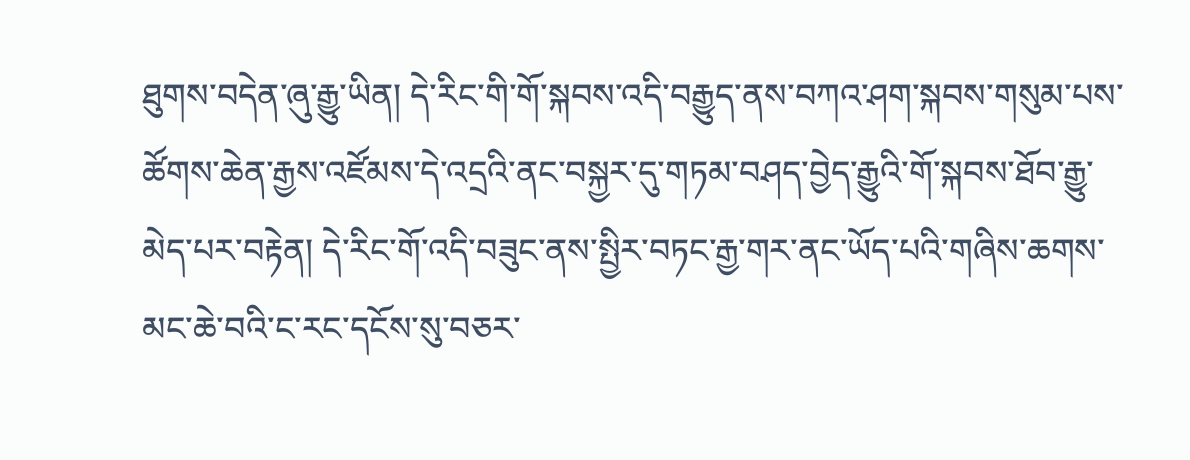ཐུགས་བདེན་ཞུ་རྒྱུ་ཡིན། དེ་རིང་གི་གོ་སྐབས་འདི་བརྒྱུད་ནས་བཀའ་ཤག་སྐབས་གསུམ་པས་ཚོགས་ཆེན་རྒྱས་འཛོམས་དེ་འདྲའི་ནང་བསྐྱར་དུ་གཏམ་བཤད་བྱེད་རྒྱུའི་གོ་སྐབས་ཐོབ་རྒྱུ་མེད་པར་བརྟེན། དེ་རིང་གོ་འདི་བཟུང་ནས་སྤྱིར་བཏང་རྒྱ་གར་ནང་ཡོད་པའི་གཞིས་ཆགས་མང་ཆེ་བའི་ང་རང་དངོས་སུ་བཅར་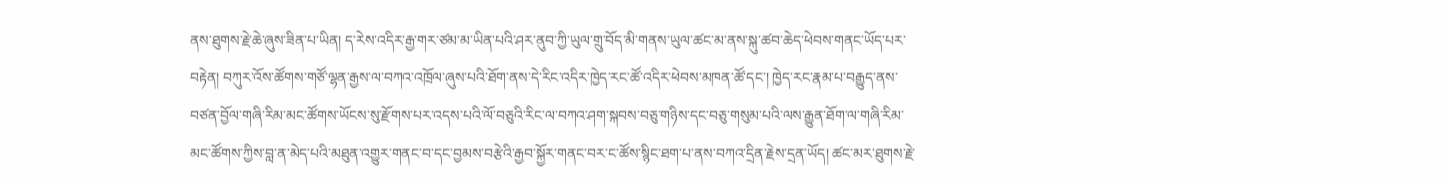ནས་ཐུགས་རྗེ་ཆེ་ཞུས་ཟིན་པ་ཡིན། ད་རེས་འདིར་རྒྱ་གར་ཙམ་མ་ཡིན་པའི་ཤར་ནུབ་ཀྱི་ཡུལ་གྲུ་བོད་མི་གནས་ཡུལ་ཚང་མ་ནས་སྐུ་ཚབ་ཆེད་ཕེབས་གནང་ཡོད་པར་བརྟེན། བཀུར་འོས་ཚོགས་གཙོ་ལྷན་རྒྱས་ལ་བཀའ་འཁྲོལ་ཞུས་པའི་ཐོག་ནས་དེ་རིང་འདིར་ཁྱེད་རང་ཚོ་འདིར་ཕེབས་མཁན་ཚོ་དང་། ཁྱེད་རང་རྣམ་པ་བརྒྱུད་ནས་བཙན་བྱོལ་གཞི་རིམ་མང་ཚོགས་ཡོངས་སུ་རྫོགས་པར་འདས་པའི་ལོ་བཅུའི་རིང་ལ་བཀའ་ཤག་སྐབས་བཅུ་གཉིས་དང་བཅུ་གསུམ་པའི་ལས་རྒྱུན་ཐོག་ལ་གཞི་རིམ་མང་ཚོགས་ཀྱིས་བླ་ན་མེད་པའི་མཐུན་འགྱུར་གནང་བ་དང་བྱམས་བརྩེའི་རྒྱབ་སྐྱོར་གནང་བར་ང་ཚོས་སྙིང་ཐག་པ་ནས་བཀའ་དྲིན་རྗེས་དྲན་ཡོད། ཚང་མར་ཐུགས་རྗེ་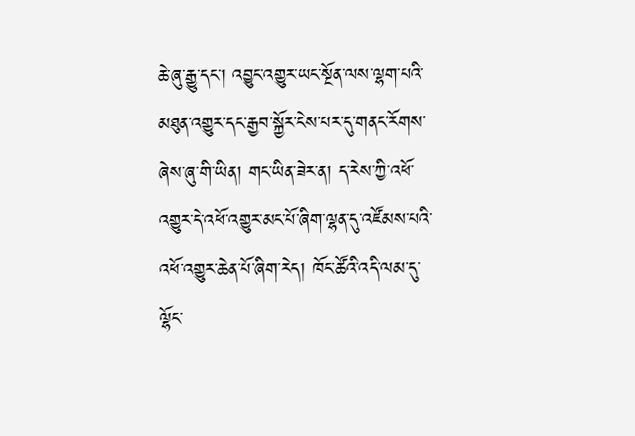ཆེ་ཞུ་རྒྱུ་དང་། འབྱུང་འགྱུར་ཡང་སྔོན་ལས་ལྷག་པའི་མཐུན་འགྱུར་དང་རྒྱབ་སྐྱོར་ངེས་པར་དུ་གནང་རོགས་ཞེས་ཞུ་གི་ཡིན། གང་ཡིན་ཟེར་ན། ད་རེས་ཀྱི་འཕོ་འགྱུར་དེ་འཕོ་འགྱུར་མང་པོ་ཞིག་ལྷན་དུ་འཛོམས་པའི་འཕོ་འགྱུར་ཆེན་པོ་ཞིག་རེད། ཁོང་ཚོའི་འདི་ལམ་དུ་ལྷོང་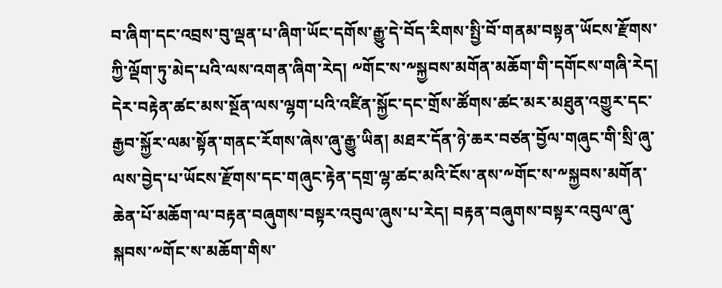བ་ཞིག་དང་འབྲས་བུ་ལྡན་པ་ཞིག་ཡོང་དགོས་རྒྱུ་དེ་བོད་རིགས་སྤྱི་བོ་གནམ་བསྟན་ཡོངས་རྫོགས་ཀྱི་ལྡོག་ཏུ་མེད་པའི་ལས་འགན་ཞིག་རེད། ༸གོང་ས་༸སྐྱབས་མགོན་མཆོག་གི་དགོངས་གཞི་རེད། དེར་བརྟེན་ཚང་མས་སྔོན་ལས་ལྷག་པའི་འཛིན་སྐྱོང་དང་གྲོས་ཚོགས་ཚང་མར་མཐུན་འགྱུར་དང་རྒྱབ་སྐྱོར་ལམ་སྟོན་གནང་རོགས་ཞེས་ཞུ་རྒྱུ་ཡིན། མཐར་དོན་ཉེ་ཆར་བཙན་བྱོལ་གཞུང་གི་སྲི་ཞུ་ལས་བྱེད་པ་ཡོངས་རྫོགས་དང་གཞུང་རྟེན་དགྲ་ལྷ་ཚང་མའི་ངོས་ནས་༸གོང་ས་༸སྐྱབས་མགོན་ཆེན་པོ་མཆོག་ལ་བརྟན་བཞུགས་བསྟར་འབུལ་ཞུས་པ་རེད། བརྟན་བཞུགས་བསྟར་འབུལ་ཞུ་སྐབས་༸གོང་ས་མཆོག་གིས་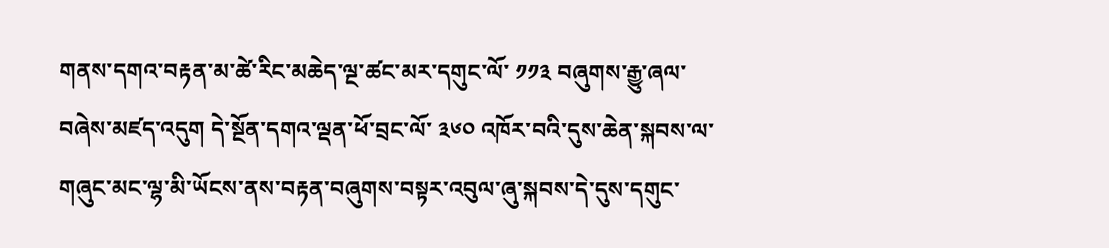གནས་དགའ་བརྟན་མ་ཚེ་རིང་མཆེད་ལྔ་ཚང་མར་དགུང་ལོ་ ༡༡༣ བཞུགས་རྒྱུ་ཞལ་བཞེས་མཛད་འདུག དེ་སྔོན་དགའ་ལྡན་ཕོ་བྲང་ལོ་ ༣༦༠ འཁོར་བའི་དུས་ཆེན་སྐབས་ལ་གཞུང་མང་ལྷ་མི་ཡོངས་ནས་བརྟན་བཞུགས་བསྟར་འབུལ་ཞུ་སྐབས་དེ་དུས་དགུང་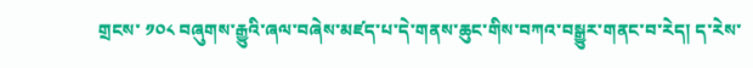གྲངས་ ༡༠༨ བཞུགས་རྒྱུའི་ཞལ་བཞེས་མཛད་པ་དེ་གནས་ཆུང་གིས་བཀའ་བསྒྱུར་གནང་བ་རེད། ད་རེས་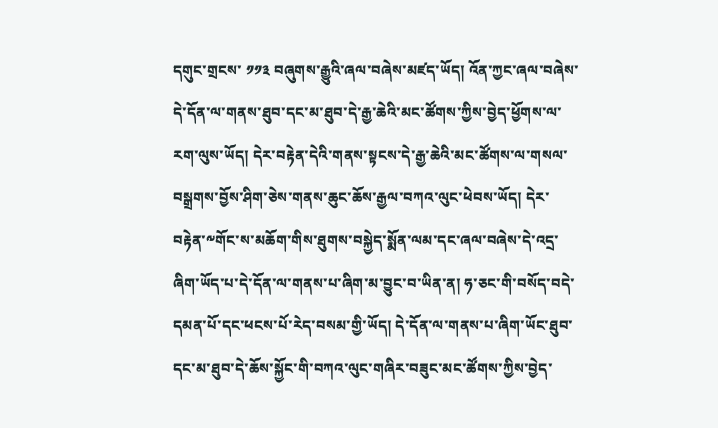དགུང་གྲངས་ ༡༡༣ བཞུགས་རྒྱུའི་ཞལ་བཞེས་མཛད་ཡོད། འོན་ཀྱང་ཞལ་བཞེས་དེ་དོན་ལ་གནས་ཐུབ་དང་མ་ཐུབ་དེ་རྒྱ་ཆེའི་མང་ཚོགས་ཀྱིས་བྱེད་ཕྱོགས་ལ་རག་ལུས་ཡོད། དེར་བརྟེན་དེའི་གནས་སྟངས་དེ་རྒྱ་ཆེའི་མང་ཚོགས་ལ་གསལ་བསྒྲགས་བྱོས་ཤིག་ཅེས་གནས་ཆུང་ཆོས་རྒྱལ་བཀའ་ལུང་ཕེབས་ཡོད། དེར་བརྟེན་༸གོང་ས་མཆོག་གིས་ཐུགས་བསྐྱེད་སྨོན་ལམ་དང་ཞལ་བཞེས་དེ་འདྲ་ཞིག་ཡོད་པ་དེ་དོན་ལ་གནས་པ་ཞིག་མ་བྱུང་བ་ཡིན་ན། ཧ་ཅང་གི་བསོད་བདེ་དམན་པོ་དང་ཕངས་པོ་རེད་བསམ་གྱི་ཡོད། དེ་དོན་ལ་གནས་པ་ཞིག་ཡོང་ཐུབ་དང་མ་ཐུབ་དེ་ཆོས་སྐྱོང་གི་བཀའ་ལུང་གཞིར་བཟུང་མང་ཚོགས་ཀྱིས་བྱེད་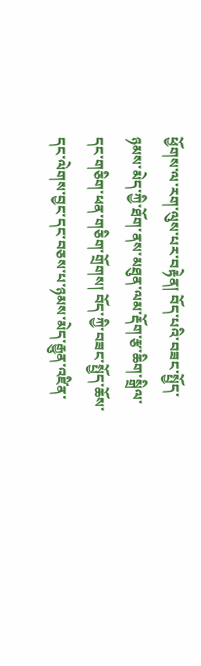ཕྱོགས་ལ་རག་ལུས་པར་བརྟེན། བོད་པའི་བཟང་སྤྱོད་ཉམས་མེད་ཀྱི་ཐོག་ནས་མཐུན་ལམ་རྡོག་རྩ་ཆིག་སྒྲིལ་དང་གཅིག་ཕན་གཅིག་གྲོགས། བོད་ཀྱི་བཟང་སྤྱོད་ཆོས་དང་ལེགས་བྱང་དང་བཅས་པ་ཉམས་མེད་རྒྱུན་འཛིན་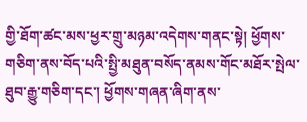གྱི་ཐོག་ཚང་མས་ཕྱར་གྲུ་མཉམ་འདེགས་གནང་སྟེ། ཕྱོགས་གཅིག་ནས་བོད་པའི་སྤྱི་མཐུན་བསོད་ནམས་གོང་མཐོར་སྤེལ་ཐུབ་རྒྱུ་གཅིག་དང་། ཕྱོགས་གཞན་ཞིག་ནས་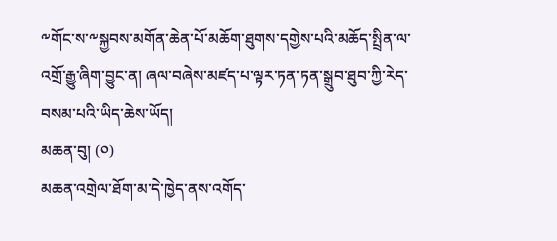༸གོང་ས་༸སྐྱབས་མགོན་ཆེན་པོ་མཆོག་ཐུགས་དགྱེས་པའི་མཆོད་སྤྲིན་ལ་འགྲོ་རྒྱུ་ཞིག་བྱུང་ན། ཞལ་བཞེས་མཛད་པ་ལྟར་ཏན་ཏན་སྒྲུབ་ཐུབ་ཀྱི་རེད་བསམ་པའི་ཡིད་ཆེས་ཡོད།
མཆན་བུ། (༠)
མཆན་འགྲེལ་ཐོག་མ་དེ་ཁྱེད་ནས་འགོད་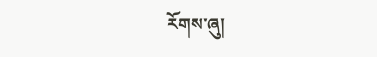རོགས་ཞུ།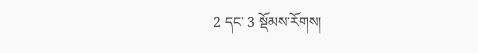2 དང་ 3 སྡོམས་རོགས།